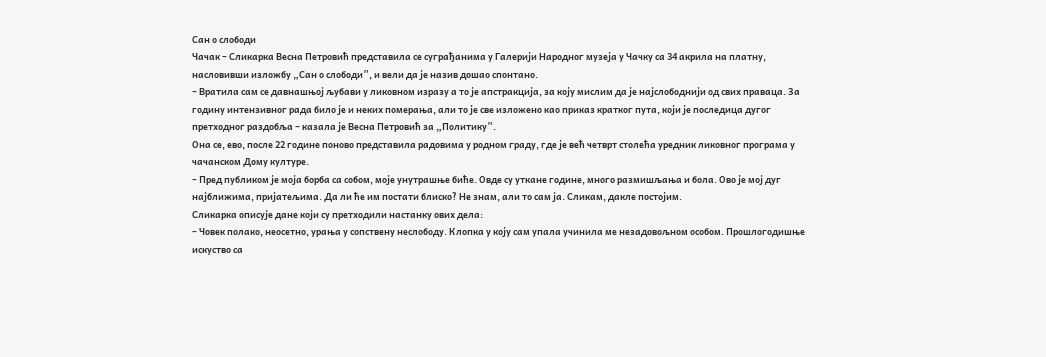Сан о слободи
Чачак – Сликарка Весна Петровић представила се суграђанима у Галерији Народног музеја у Чачку са 34 акрила на платну, насловивши изложбу „Сан о слободи”, и вели да је назив дошао спонтано.
– Вратила сам се давнашњој љубави у ликовном изразу а то је апстракција, за коју мислим да је најслободнији од свих праваца. За годину интензивног рада било је и неких померања, али то је све изложено као приказ кратког пута, који је последица дугог претходног раздобља – казала је Весна Петровић за „Политику”.
Она се, ево, после 22 године поново представила радовима у родном граду, где је већ четврт столећа урeдник ликовног програма у чачанском Дому културе.
– Пред публиком је моја борба са собом, моје унутрашње биће. Овде су уткане године, много размишљања и бола. Ово је мој дуг најближима, пријатељима. Да ли ће им постати блиско? Не знам, али то сам ја. Сликам, дакле постојим.
Сликарка описује дане који су претходили настанку ових дела:
– Човек полако, неосетно, урања у сопствену неслободу. Клопка у коју сам упала учинила ме незадовољном особом. Прошлогодишње искуство са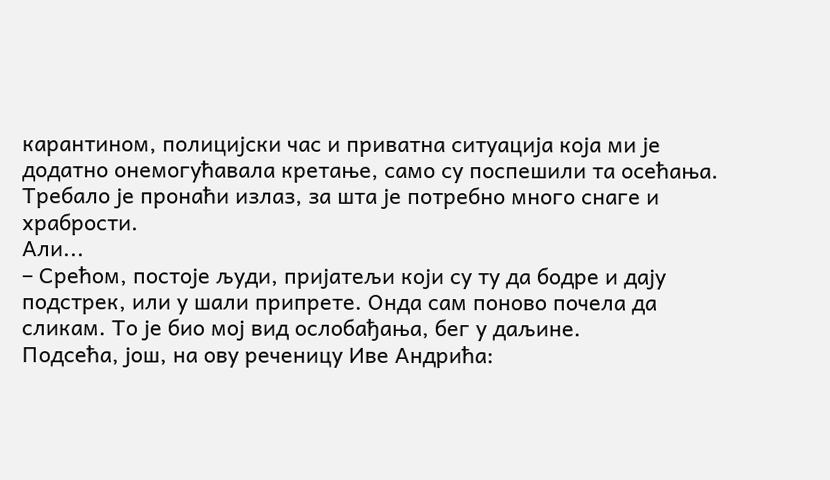карантином, полицијски час и приватна ситуација која ми је додатно онемогућавала кретање, само су поспешили та осећања. Требало је пронаћи излаз, за шта је потребно много снаге и храбрости.
Али...
– Срећом, постоје људи, пријатељи који су ту да бодре и дају подстрек, или у шали припрете. Онда сам поново почела да сликам. То је био мој вид ослобађања, бег у даљине.
Подсећа, још, на ову реченицу Иве Андрића: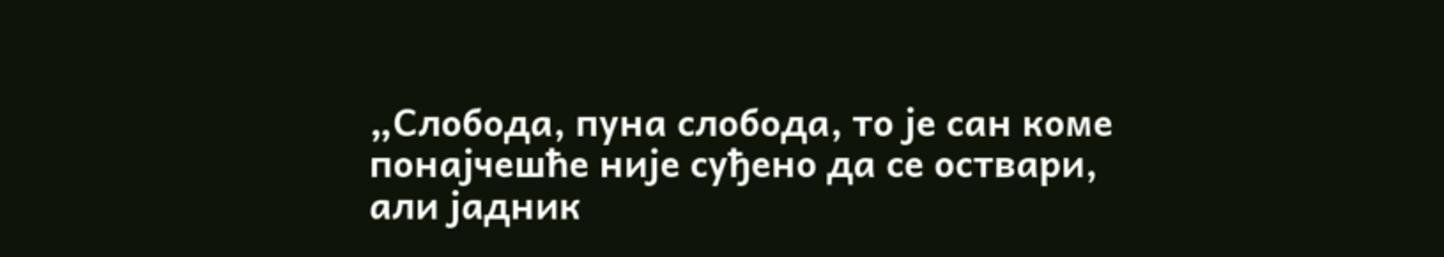„Слобода, пуна слобода, то је сан коме понајчешће није суђено да се оствари, али јадник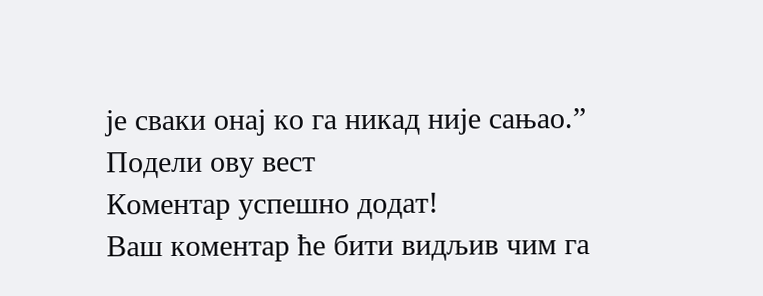је сваки онај ко га никад није сањао.”
Подели ову вест
Комeнтар успeшно додат!
Ваш комeнтар ћe бити видљив чим га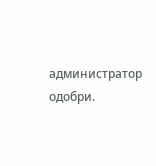администратор одобри.